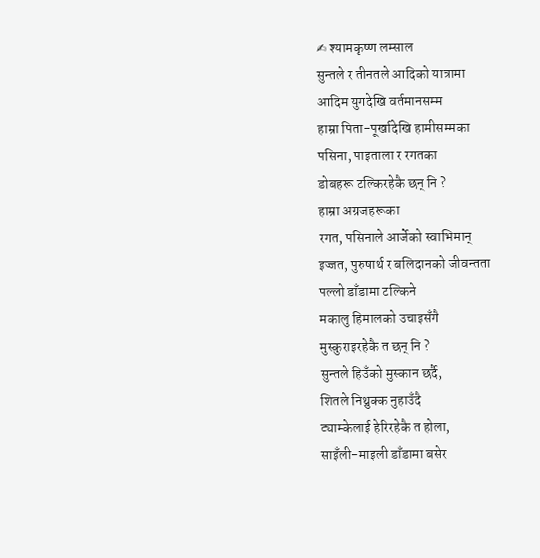✍ श्यामकृष्ण लम्साल
सुन्तले र तीनतले आदिको यात्रामा
आदिम युगदेखि वर्तमानसम्म
हाम्रा पिता-पूर्खादेखि हामीसम्मका
पसिना, पाइताला र रगतका
डोबहरू टल्किरहेकै छन् नि ?
हाम्रा अग्रजहरूका
रगत, पसिनाले आर्जेको स्वाभिमान्
इज्जत, पुरुषार्थ र बलिदानको जीवन्तता
पल्लो डाँडामा टल्किने
मकालु हिमालको उचाइसँगै
मुस्कुराइरहेकै त छन् नि ?
सुन्तले हिउँको मुस्कान छर्दै,
शितले निथ्रुक्क नुहाउँदै
ट्याम्केलाई हेरिरहेकै त होला,
साइँली-माइली डाँडामा बसेर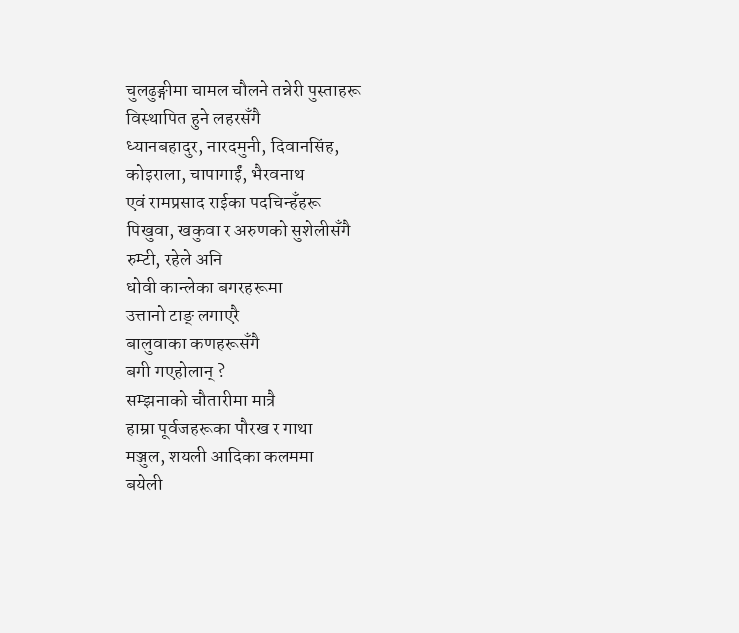चुलढुङ्गीमा चामल चौलने तन्नेरी पुस्ताहरू
विस्थापित हुने लहरसँगै
ध्यानबहादुर, नारदमुनी, दिवानसिंह,
कोइराला, चापागाईं, भैरवनाथ
एवं रामप्रसाद राईका पदचिन्हँहरू
पिखुवा, खकुवा र अरुणको सुशेलीसँगै
रुम्टी, रहेले अनि
धोवी कान्लेका बगरहरूमा
उत्तानो टाङ् लगाएरै
बालुवाका कणहरूसँगै
बगी गएहोलान् ?
सम्झनाको चौतारीमा मात्रै
हाम्रा पूर्वजहरूका पौरख र गाथा
मञ्जुल, शयली आदिका कलममा
बयेली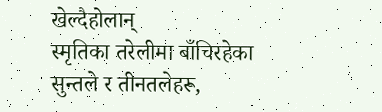खेल्दैहोलान्
स्मृतिका तरेलीमा बाँचिरहेका
सुन्तले र तीनतलेहरू,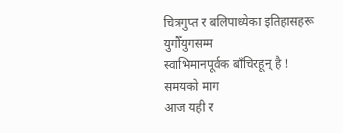चित्रगुप्त र बलिपाध्येका इतिहासहरू
युगौँयुगसम्म
स्वाभिमानपूर्वक बाँचिरहून् है !
समयको माग
आज यही र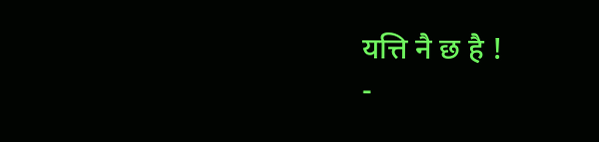यत्ति नै छ है !
-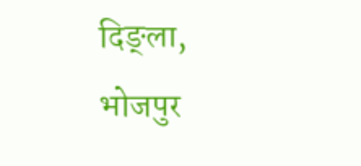दिङ्ला, भोजपुर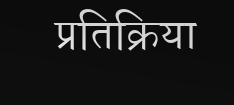प्रतिक्रिया